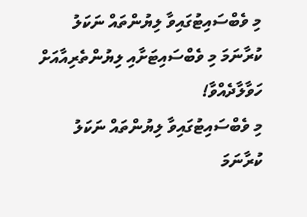މި ވެބްސައިޓުގައިވާ ލިޔުންތައް ނަކަލު ކުރާނަމަ މި ވެބްސައިޓަށާއި ލިޔުންތެރިއާއަށް ހަވާލާދެއްވާ!
މި ވެބްސައިޓުގައިވާ ލިޔުންތައް ނަކަލު ކުރާނަމަ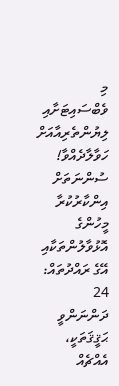މި ވެބްސައިޓަށާއި ލިޔުންތެރިއާއަށް ހަވާލާދެއްވާ!
ސުންނަތަށް އިންކާރުކުރާ މީހުންގެ އޮޅުވާލުންތަކާއި އޭގެ ރައްދުތައް: 24
ދަންނަންވީ ޙަޤީޤަތަކީ، އެއްޗެއް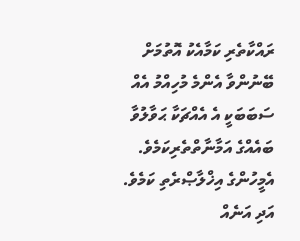ރައްކާތެރި ކަމާއެކު އޮތުމަށް ބޭނުންވާ އެންމެ މުހިއްމު އެއް ސަބަބަކީ އެ އެއްޗަކާ ޙަވާލުވާ ބައެއްގެ އަމާނާތްތެރިކަމެވެ. އެމީހުންގެ އިޚްލާޞްރެތި ކަމެވެ. އަދި އަނެއް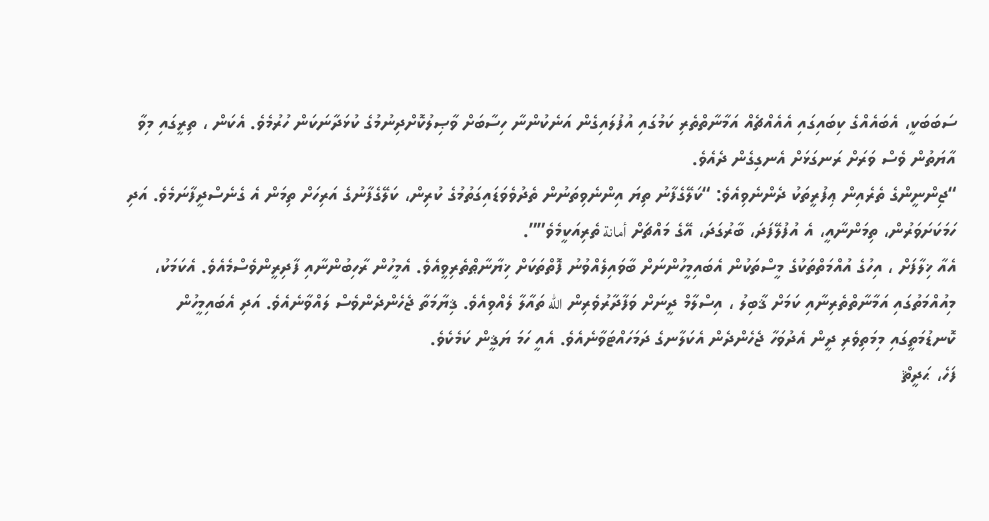ސަބަބަކީ، އެބައެއްގެ ކިބައިގައި އެއެއްޗެއް އަމާނާތްތެރި ކަމުގައި އުފުލައިގެން އަނެކުންނާ ހިސާބަށް ވާޞިލުކޮށްދިނުމުގެ ކުޅަދާނަކަން ހުރުމެވެ. އެކަން ، ތިރީގައި މިވާ އާޔަތުން ވެސް ވަރަށް ރަނގަޅަށް އެނގިގެން ދެއެވެ.
“ޖިންނީންގެ ތެރެއިން ޢިފުރީތަކު ދެންނެވިއެވެ: “ކަލޭގެފާނު ތިޔަ އިންނެވިތަނުން ތެދުވެވަޑައިގަތުމުގެ ކުރިން، ކަލޭގެފާނުގެ އަރިހަށް ތިމަން އެ ގެނެސްދީފާނަމެވެ. އަދި ހަމަކަށަވަރުން، ތިމަންނާއީ، އެ އުފުލޭފަދަ، ބާރުގަދަ، އޭގެ މައްޗަށް أمانة ތެރިއަކީމެވެ””.
އެއާ ޚިލާފަށް ، އިހުގެ އުއްމަތްތަކުގެ މީސްތަކުން އެބައިމީހުންނަށް ބާވައިލެއްވުނު ފޮތްތަކަށް ޚިޔާނާޠްތެރިވީއެވެ. އެމީހުން ރާހިބުންނާއި ފާދިރީންވެސްމެއެވެ. އެކަމަކު، މިއުއްމަތުގައި އަމާނާތްތެރިނާއި ކަމަށް ޤާބިލު ، އިސްލާމް ދީނަށް ވަފާދާރުވެރިން الله ތައާލާ ލެއްވިއެވެ. ޤިޔާމަތާ ޖެހެންދެންވެސް ލައްވާނެއެވެ. އަދި އެބައިމީހުން ކޮނޑުމަތީގައި މިމަތިވެރި ދީން އެދުވަހާ ޖެހެންދެން އެކަލާނގެ ދަމަހައްޓަވާނެއެވެ. އެއީ ހަމަ ޔަޤީން ކަމެކެވެ.
ފަހެ، ޙަދީޘް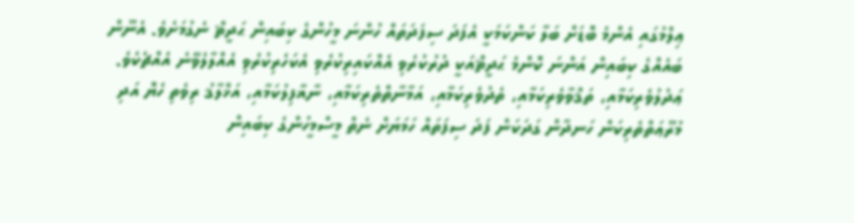ޢިލްމުގައި އެންމެ ބޮޑަށް ބަލާ ކަންކަމަކީ އެފަދަ ސިފަދަތައް ހުންނަ މީހުންގެ ކިބައިން ޙަދީޘް ނެގުމަށެވެ. އެނޫން ބައެއްގެ ކިބައިން އަންނަ ކޮންމެ ޙަދީޘްއަކީ ދުރުކުރެވި އެއްކައިރިކުރެވި އެކަހެރިކުރެވި އެއްލާލެވޭނެ އެއްޗެކެވެ. ޢަދުލުވެރިކަމާއި، ތަޤްވާވެރިކަމާއި، ތެދުވެރިކަމާއި، އަމާނާތްތެރިކަމާއި، ނާޣާފިލުކަމާއި، އަޚްލާޤު ރިވެތި ހެޔޮ އަދި މުރޫޢަތްތެރިކަން ހަނދާން ގަދަކަން ފަދަ ސިފަތައް ހަމަޔަށް ނެތް މީސްމީހުންގެ ކިބައިން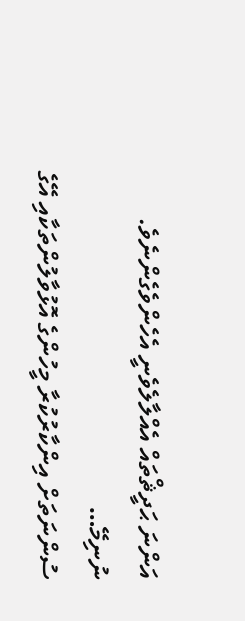އަންނަ ޙަދީޘްތައް އެއްލާލެވެނީ އެހެންވެގެންނެވެ.
ނުނިމޭ…
ސުންނަތަށް އިންކާރުކުރާ މީހުންގެ އޮޅުވާލުންތަކާއި އޭގެ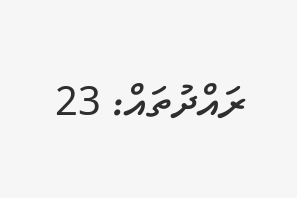ރައްދުތައް: 23